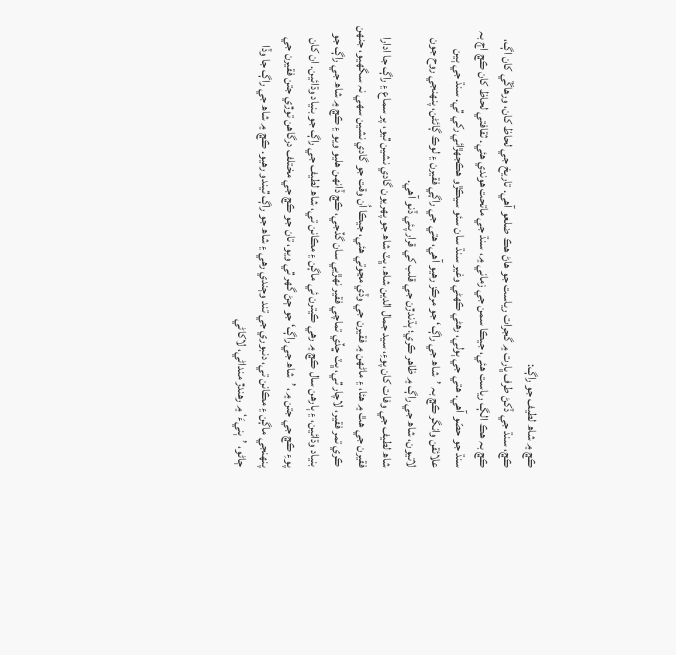ڪڇ ۾ شاھ لطيف جو راڳ:
ڪڇ، سنڌ جي ڏکڻ طرف ڀارت ۾ گجرات رياست جو ھاڻ ھڪ ضلعو آھي. تاريخ جي لحاظ کان، ورهاڱي کان اڳ، ڪڇ بہ ھڪ الڳ رياست ھئي، جيڪا سمن جي زماني ۾، سنڌ جي ماتحت ھوندي ھئي. ثقافتي لحاظ کان ڪڇ اڄ بہ سنڌ جو حصّو آھي. ھتي جي ٻولي، رهڻي ڪھڻي وغير سنڌ سان سئو سيڪڙو ھڪجھڙائي رکي ٿي. سنڌ جي ٻين علائقن وانگر ڪڇ بہ ’شاھ جي راڳ‘ جو مرڪز رهيو آھي، ھتي جي راڳي فقيرن ۽ لوڪ ڳائڻن، پنھنجي روح جون لاتيون، شاھ جي راڳ ۾ ظاھر ڪري؛ ٻڌندڙن جي قلب کي قرار پئي ڏنو آھي.
شاھ لطيف جي وفات کان پوءِ، سيد جمال الدين شاھ، ڀٽ شاھ جو پهريون گادي نشين ٿيو، پر سماع ۽ راڳ جا ادارا فقيرن جي ھٿ ۾ ھئا، ۽ ماڻهن ۾ فقيرن جي وڏي مڃوتي ھئي، جيڪا اُن وقت جو گادي نشين سھي نہ سگهيو، جنھن ڪري تمر فقير، لاچار ٿي، ڀٽ ڇڏي تماچي فقير نھڙيي سان گڏجي، ڪڇ ڏانھن ھليو ويو ۽ ڪڇ ۾ شاھ جي راڳ جو بنياد وڌائين، ۽ ٻارهن سال ڪڇ ۾ رهي ڪيترن ئي ماڳن ۽ مڪانن تي، شاھ لطيف جي راڳ جو بنياد وڌائين. ان کان پوءِ ڪڇ جي جتن ۾، ’شاھ جي راڳ‘ جو ڄڻ گهر ٿي ويو، تان جو ڪڇ جي مختلف درگاھن توڙي جتن فقيرن جي پنھنجي ماڳن ۽ مڪانن تي، دنبوري جي تند وڄندي رهي ۽ شاھ جو راڳ ٿيندو رهيو. ڪڇ ۾ شاھ جي راڳ جا وڏا ڄاڻو، ’ٻنيءَ‘ ۾ رهندڙ منداڻي، لاکاڻي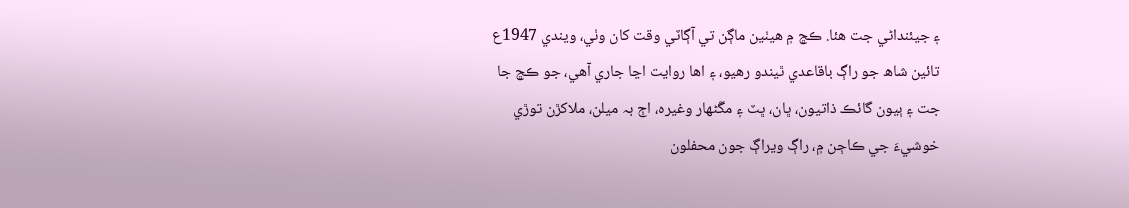۽ جيئنداڻي جت ھئا. ڪڇ ۾ ھيٺين ماڳن تي آڳاٽي وقت کان وٺي، ويندي 1947ع تائين شاھ جو راڳ باقاعدي ٿيندو رهيو، ۽ اھا روايت اڃا جاري آھي، جو ڪڇ جا جت ۽ ٻيون گائڪ ذاتيون، ڀان، ڀٽ ۽ مڱڻھار وغيره، اڄ بہ ميلن، ملاکڙن توڙي خوشيءَ جي ڪاڄن ۾، راڳ ويراڳ جون محفلون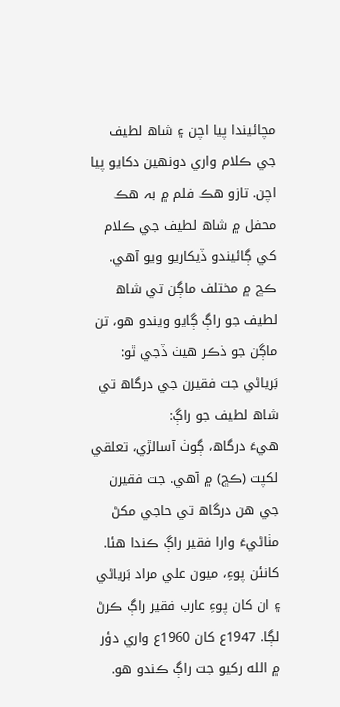مچائيندا پيا اچن ۽ شاھ لطيف جي ڪلام واري دونھين دکايو پيا اچن. تازو ھڪ فلم ۾ بہ ھڪ محفل ۾ شاھ لطيف جي ڪلام کي ڳائيندو ڏيکاريو ويو آھي.
ڪڇ ۾ مختلف ماڳن تي شاھ لطيف جو راڳ ڳايو ويندو ھو، تن ماڳن جو ذڪر ھيٺ ڏجي ٿو:
بَرياڻي جت فقيرن جي درگاھ تي شاھ لطيف جو راڳ:
ھيءَ درگاھ، ڳوٺ آسالڙي، تعلقي لکپت (ڪڇ) ۾ آھي. جت فقيرن جي ھن درگاھ تي حاجي مکڻ مٺاڻيءَ وارا فقير راڳ ڪندا ھئا. کانئن پوءِ، ميون علي مراد بَرياڻي ۽ ان کان پوءِ عارب فقير راڳ ڪرڻ لڳا. 1947ع کان 1960ع واري دؤر ۾ الله رکيو جت راڳ ڪندو ھو.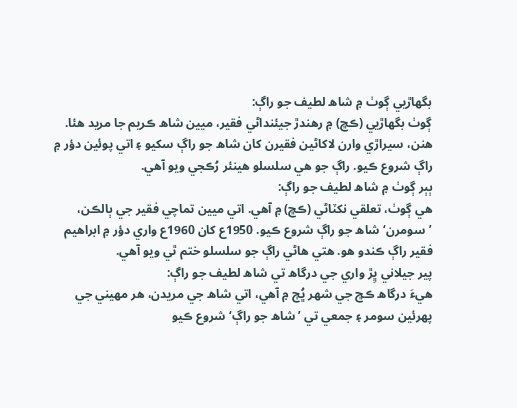بگهاڙيي ڳوٺ ۾ شاھ لطيف جو راڳ:
ڳوٺ بگهاڙيي (ڪڇ) ۾ رهندڙ جيئنداڻي فقير، ميين شاھ ڪريم جا مريد ھئا. ھنن، سيراڙي وارن لاکاڻين فقيرن کان شاھ جو راڳ سکيو ۽ اتي پوئين دؤر ۾ راڳ شروع ڪيو. راڳ جو ھي سلسلو ھينئر رُڪجي ويو آھي.
ٻٻر ڳوٺ ۾ شاھ لطيف جو راڳ:
ھي ڳوٺ، تعلقي نکٽاڻي (ڪڇ) ۾ آھي. اتي ميين تماچي فقير جي ٻالڪن، ’سومرن‘ شاھ جو راڳ شروع ڪيو. 1950ع کان 1960ع واري دؤر ۾ ابراھيم فقير راڳ ڪندو ھو. ھتي ھاڻي راڳ جو سلسلو ختم ٿي ويو آھي.
پير جيلاني ڀِڙ واري جي درگاھ تي شاھ لطيف جو راڳ:
ھيءَ درگاھ ڪڇ جي شھر ڀُڄ ۾ آھي، اتي شاھ جي مريدن، ھر مھيني جي پھرئين سومر ۽ جمعي تي ’شاھ جو راڳ‘ شروع ڪيو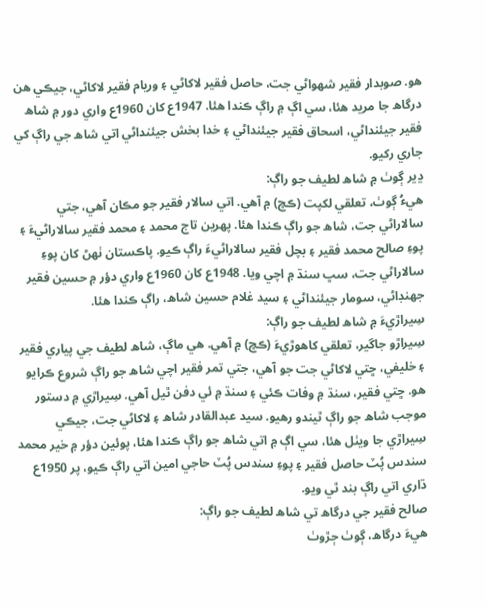ھو. صوبدار فقير شهواڻي جت، حاصل فقير لاکاڻي ۽ وريام فقير لاکاڻي، جيڪي ھن درگاھ جا مريد ھئا، سي اڳ ۾ راڳ ڪندا ھئا. 1947ع کان 1960ع واري دور ۾ شاھ فقير جيئنداڻي، اسحاق فقير جيئنداڻي ۽ خدا بخش جيئنداڻي اتي شاھ جي راڳ کي جاري رکيو.
ڍير ڳوٺ ۾ شاھ لطيف جو راڳ:
ھيءُ ڳوٺ، تعلقي لکپت (ڪڇ) ۾ آھي. اتي سالار فقير جو مڪان آھي، جتي سالاراڻي جت، شاھ جو راڳ ڪندا ھئا. پھرين تاج محمد ۽ محمد فقير سالاراڻيءَ ۽ پوءِ صالح محمد فقير ۽ بچل فقير سالاراڻيءَ راڳ ڪيو. پاڪستان ٺھڻ کان پوءِ سالاراڻي جت، سڀ سنڌ ۾ اچي ويا. 1948ع کان 1960ع واري دؤر ۾ حسين فقير جهنڊاڻي، سومار جيئنداڻي ۽ سيد غلام حسين شاھ، راڳ ڪندا ھئا.
سِيراڙيءَ ۾ شاھ لطيف جو راڳ:
سِيراڙو جاگير، تعلقي کاھوڙيءَ (ڪڇ) ۾ آھي. ھي ماڳ، شاھ لطيف جي پياري فقير ۽ خليفي، ڇتي لاکاڻي جت جو آھي، جتي تمر فقير اچي شاھ جو راڳ شروع ڪرايو ھو. ڇتي فقير، سنڌ ۾ وفات ڪئي ۽ سنڌ ۾ ئي دفن ٿيل آھي. سِيراڙي ۾ دستور موجب شاھ جو راڳ ٿيندو رهيو. سيد عبدالقادر شاھ ۽ لاکاڻي جت، جيڪي سِيراڙي جا ويٺل ھئا، سي اڳ ۾ اتي شاھ جو راڳ ڪندا ھئا، پوئين دؤر ۾ خير محمد سندس پُٽ حاصل فقير ۽ پوءِ سندس پُٽ حاجي امين اتي راڳ ڪيو، پر 1950ع ڌاري اتي راڳ بند ٿي ويو.
صالح فقير جي درگاھ تي شاھ لطيف جو راڳ:
ھيءَ درگاھ، ڳوٺ ڄڙوٺ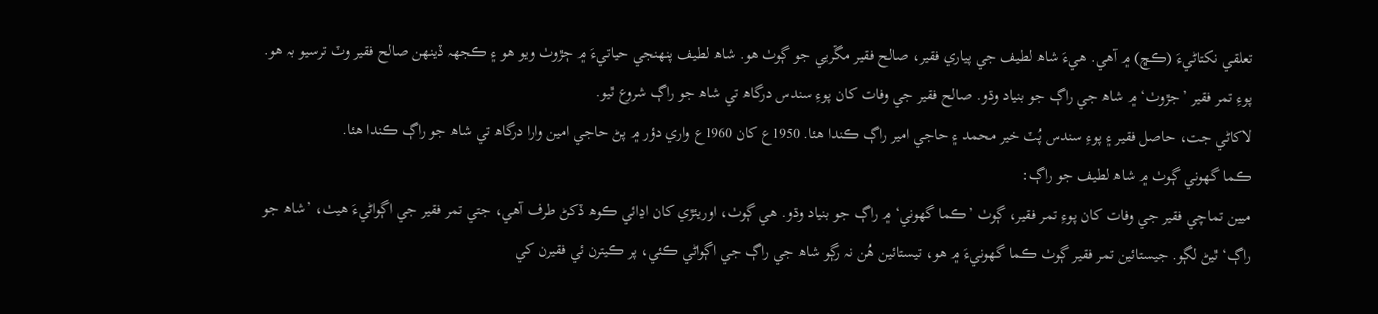تعلقي نکتاڻيءَ (ڪڇ) ۾ آھي. ھيءَ شاھ لطيف جي پياري فقير، صالح فقير مڱريي جو ڳوٺ ھو. شاھ لطيف پنھنجي حياتيءَ ۾ ڄڙوٺ ويو ھو ۽ ڪجهہ ڏينھن صالح فقير وٽ ترسيو بہ ھو. پوءِ تمر فقير ’جڙوٺ‘ ۾ شاھ جي راڳ جو بنياد وڌو. صالح فقير جي وفات کان پوءِ سندس درگاھ تي شاھ جو راڳ شروع ٿيو.
لاکاڻي جت، حاصل فقير ۽ پوءِ سندس پُٽ خير محمد ۽ حاجي امير راڳ ڪندا ھئا. 1950ع کان 1960ع واري دؤر ۾ پڻ حاجي امين وارا درگاھ تي شاھ جو راڳ ڪندا ھئا.
ڪما گهوني ڳوٺ ۾ شاھ لطيف جو راڳ:
ميين تماچي فقير جي وفات کان پوءِ تمر فقير، ڳوٺ ’ڪما گهوني‘ ۾ راڳ جو بنياد وڌو. ھي ڳوٺ، اوريئڙي کان اڍائي ڪوھ ڏکڻ طرف آھي، جتي تمر فقير جي اڳواڻيءَ ھيٺ، ’شاھ جو راڳ‘ ٿيڻ لڳو. جيستائين تمر فقير ڳوٺ ڪما گهونيءَ ۾ ھو، تيستائين ھُن نہ رڳو شاھ جي راڳ جي اڳواڻي ڪئي، پر ڪيترن ئي فقيرن کي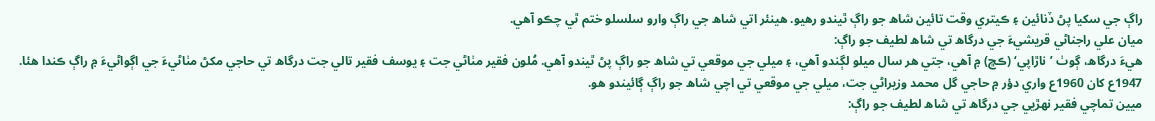راڳ جي سکيا پڻ ڏنائين ۽ ڪيتري وقت تائين شاھ جو راڳ ٿيندو رهيو. ھينئر اتي شاھ جي راڳ وارو سلسلو ختم ٿي چڪو آھي.
ميان علي راجناڻي قريشيءَ جي درگاھ تي شاھ لطيف جو راڳ:
ھيءَ درگاھ، ڳوٺ ’ناڙاپي‘ (ڪڇ) ۾ آھي، جتي ھر سال ميلو لڳندو آھي، ۽ ميلي جي موقعي تي شاھ جو راڳ پڻ ٿيندو آھي. مُلون فقير مٺاڻي جت ۽ يوسف فقير تالي جت درگاھ تي حاجي مکڻ مٺاڻيءَ جي اڳواڻيءَ ۾ راڳ ڪندا ھئا. 1947ع کان 1960ع واري دؤر ۾ حاجي گل محمد وزيراڻي جت، ميلي جي موقعي تي اچي شاھ جو راڳ ڳائيندو ھو.
ميين تماچي فقير نھڙيي جي درگاھ تي شاھ لطيف جو راڳ: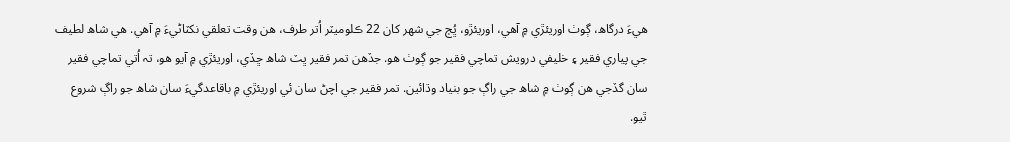ھيءَ درگاھ، ڳوٺ اوريئڙي ۾ آھي، اوريئڙو، ڀُڄ جي شھر کان 22 ڪلوميٽر اُتر طرف، ھن وقت تعلقي نکٽاڻيءَ ۾ آھي. ھي شاھ لطيف جي پياري فقير ۽ خليفي درويش تماچي فقير جو ڳوٺ ھو. جڏهن تمر فقير ڀٽ شاھ ڇڏي، اوريئڙي ۾ آيو ھو، تہ اُتي تماچي فقير سان گڏجي ھن ڳوٺ ۾ شاھ جي راڳ جو بنياد وڌائين. تمر فقير جي اچڻ سان ئي اوريئڙي ۾ باقاعدگيءَ سان شاھ جو راڳ شروع ٿيو.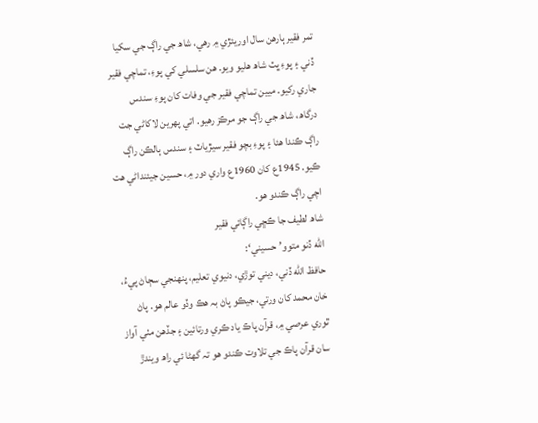تمر فقير ٻارهن سال اوريئڙي ۾ رهي، شاھ جي راڳ جي سکيا ڏني ۽ پوءِ ڀٽ شاھ ھليو ويو. ھن سلسلي کي پوءِ، تماچي فقير جاري رکيو. ميين تماچي فقير جي وفات کان پوءِ سندس درگاھ، شاھ جي راڳ جو مرڪز رهيو. اتي پھرين لاکاڻي جت راڳ ڪندا ھئا ۽ پوءِ بچو فقير سيڙياٽ ۽ سندس ٻالڪن راڳ ڪيو. 1945ع کان 1960ع واري دور ۾، حسين جيئنداڻي ھت اچي راڳ ڪندو ھو.
شاھ لطيف جا ڪڇي راڳائي فقير
الله ڏنو متوو’حسيني‘:
حافظ الله ڏني، ديني توڙي، دنيوي تعليم، پنھنجي سڄاڻ پيءُ، خان محمد کان ورتي، جيڪو پاڻ بہ ھڪ وڏو عالم ھو. پاڻ ٿوري عرصي ۾، قرآن پاڪ ياد ڪري ورتائين ۽ جڏهن مٺي آواز سان قرآن پاڪ جي تلاوت ڪندو ھو تہ گهڻا ئي راھ ويندڙ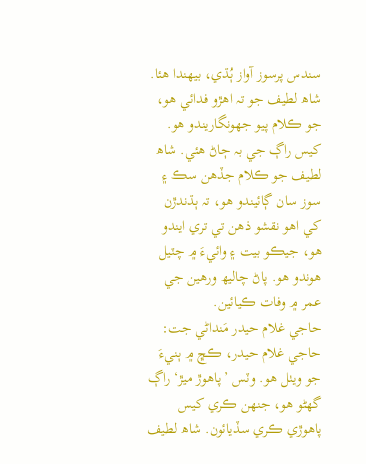سندس پرسوز آواز ٻُڌي، بيھندا ھئا. شاھ لطيف جو تہ اھڙو فدائي ھو، جو ڪلام پيو جهونگاريندو ھو. کيس راڳ جي بہ ڄاڻ ھئي. شاھ لطيف جو ڪلام جڏهن سڪ ۽ سوز سان ڳائيندو ھو، تہ ٻڌندڙن کي اھو نقشو ذھن تي تري ايندو ھو، جيڪو بيت ۽ وائيءَ ۾ چٽيل ھوندو ھو. پاڻ چاليھ ورهين جي عمر ۾ وفات ڪيائين.
حاجي غلام حيدر مَنداڻي جت:
حاجي غلام حيدر، ڪڇ ۾ ٻنيءَ جو ويٺل ھو. وٽس ’پاھوڙ ميڙ‘ راڳ گهڻو ھو، جنھن ڪري کيس پاھوڙي ڪري سڏيائون. شاھ لطيف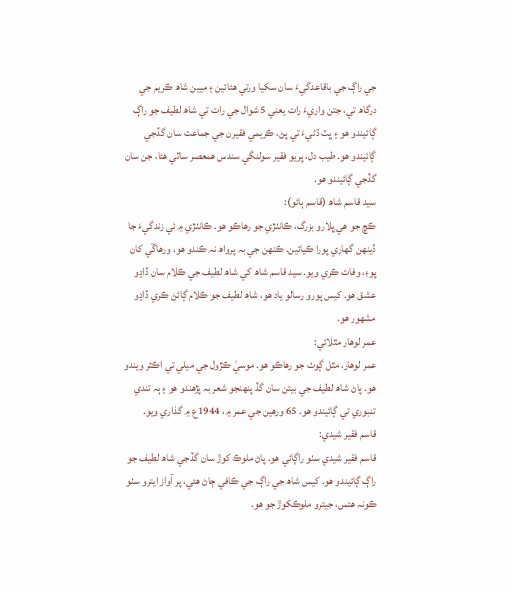جي راڳ جي باقاعدگيءَ سان سکيا ورتي ھئائين ۽ ميين شاھ ڪريم جي درگاھ تي، جتن واريءَ رات يعني 5 شوال جي رات تي شاھ لطيف جو راڳ ڳائيندو ھو ۽ ڀٽ ڌڻيءَ تي پڻ، ڪريمي فقيرن جي جماعت سان گڏجي ڳائيندو ھو. طيب دل، پريو فقير سولنگي سندس ھمعصر ساٿي ھئا، جن سان گڏجي ڳائيندو ھو.
سيد قاسم شاھ (قاسم ٻائو):
ڪڇ جو ھي ڀلارو بزرگ، ڪانٺڙي جو رهاڪو ھو. ڪانٺڙي ۾ ئي زندگيءَ جا ڏينھن گهاري پورا ڪيائين. ڪنھن جي بہ پرواھ نہ ڪندو ھو، ورهاڱي کان پوءِ، وفات ڪري ويو. سيد قاسم شاھ کي شاھ لطيف جي ڪلام سان ڏاڍو عشق ھو. کيس پورو رسالو ياد ھو، شاھ لطيف جو ڪلام ڳائڻ ڪري ڏاڍو مشھور ھو.
عمر لوهار مٿلائي:
عمر لوهار، مٿل ڳوٺ جو رهاڪو ھو. موسيٰ ڪڙول جي ميلي تي اڪثر ويندو ھو. پاڻ شاھ لطيف جي بيتن سان گڏ پنھنجو شعر بہ پڙهندو ھو ۽ ٻہ تندي تنبوري تي ڳائيندو ھو. 65 ورهين جي عمر ۾، 1944ع ۾ گذاري ويو.
قاسم فقير شيدي:
قاسم فقير شيدي سٺو راڳائي ھو. پاڻ ملوڪ کوڙ سان گڏجي شاھ لطيف جو راڳ ڳائيندو ھو. کيس شاھ جي راڳ جي ڪافي ڄاڻ ھئي، پر آواز ايترو سٺو ڪونہ ھئس، جيترو ملوڪکوڙ جو ھو.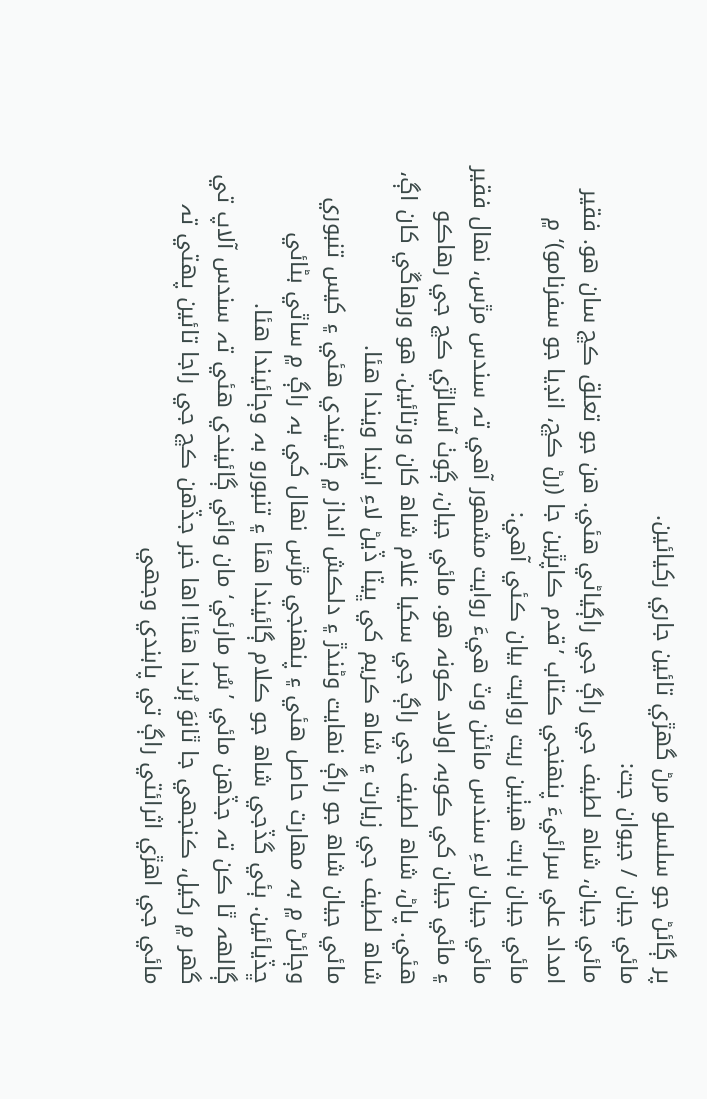پر ڳائڻ جو سلسلو مرڻ گهڙي تائين جاري رکيائين.
مائي جيان / جيوان جت:
مائي جيان، شاھ لطيف جي راڳ جي راڳياڻي ھئي. ھن جو تعلق ڪڇ سان ھو. فقير امداد علي سرائيءَ پنھنجي ڪتاب ’قدم ڪاپڙين جا (رڻ ڪڇ، انڊيا جو سفرنامو)‘ ۾ مائي جيان بابت ھيٺين ريت روايت بيان ڪئي آھي:
مائي جيان لاءِ سندس مائٽن وٽ ھيءَ روايت مشھور آھي تہ سندس مڙس، نھال فقير ۽ مائي جيان کي ڪوبہ اولاد ڪونہ ھو. مائي جيان، ڳوٺ آسالڙي ڪڇ جي رهاڪو ھئي. پاڻ، شاھ لطيف جي راڳ جي سکيا غلام شاھ کان ورتائين. ھو ورهاڱي کان اڳ، شاھ لطيف جي زيارت ۽ شاھ ڪريم کي ڀيٽا ڏيڻ لاءِ ايندا ويندا ھئا.
مائي جيان شاھ جو راڳ نھايت وڻندڙ ۽ دلڪش انداز ۾ ڳائيندي ھئي ۽ کيس تنبوري وڄائڻ ۾ بہ مھارت حاصل ھئي ۽ پنھنجي مڙس نھال کي بہ راڳ ۾ ساٿي بڻائي ڇڏيائين. ٻئي گڏجي شاھ جو ڪلام ڳائيندا ھئا ۽ تنبورو بہ وڄائيندا ھئا.
ڳالهہ ٿا ڪن تہ جڏهن مائي ’سُر مارئي‘ مان وائي ڳائيندي ھئي تہ سندس آلاپ تي گهر ۾ رکيل، ڪنجهي جا ٿانوَ ٻُرندا ھئا! اھا خبر جڏهن ڪڇ جي راجا تائين پھتي تہ مائي جي اھڙي اثرائتي راڳ تي پابندي وجهي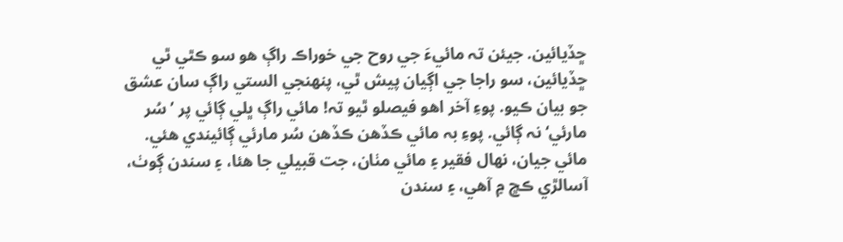ڇڏيائين. جيئن تہ مائيءَ جي روح جي خوراڪ راڳ ھو سو ڪٿي ٿي ڇڏيائين، سو راجا جي اڳيان پيش ٿي، پنھنجي الستي راڳ سان عشق جو بيان ڪيو. پوءِ آخر اھو فيصلو ٿيو تہ! مائي راڳ ڀلي ڳائي پر ’سُر مارئي‘ نہ ڳائي. پوءِ بہ مائي ڪڏهن ڪڏهن سُر مارئي ڳائيندي ھئي.
مائي جيان، نھال فقير ۽ مائي مٺان، جت قبيلي جا ھئا، ۽ سندن ڳوٺ، آسالڙي ڪڇ ۾ آھي، ۽ سندن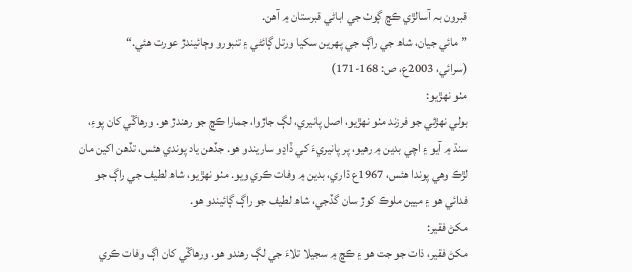قبرون بہ آسالڙي ڪڇ ڳوٺ جي اباڻي قبرستان ۾ آھن.
”مائي جيان، شاھ جي راڳ جي پھرين سکيا ورتل ڳائڻي ۽ تنبورو وڄائيندڙ عورت ھئي.“
(سرائي، 2003ع، ص: 168-171)
مٺو نھڙيو:
بولي نھڙئي جو فرزند مٺو نھڙيو، اصل پانيري، لڳ جاڙوا، جمارا ڪڇ جو رهندڙ ھو. ورهاڱي کان پوءِ، سنڌ ۾ آيو ۽ اچي بدين ۾ رهيو، پر پانيريءَ کي ڏاڍو ساريندو ھو. جڏهن ياد پوندي ھئس، تڏهن اکين مان لڙڪ وهي پوندا ھئس، 1967ع ڌاري، بدين ۾ وفات ڪري ويو. مٺو نھڙيو، شاھ لطيف جي راڳ جو فدائي ھو ۽ ميين ملوڪ کوڙ سان گڏجي، شاھ لطيف جو راڳ ڳائيندو ھو.
مکڻ فقير:
مکڻ فقير، ذات جو جت ھو ۽ ڪڇ ۾ سجيلا تلاءَ جي لڳ رهندو ھو. ورهاڱي کان اڳ وفات ڪري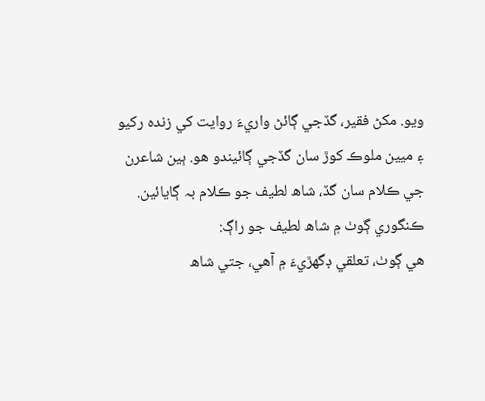ويو. مکڻ فقير، گڏجي ڳائڻ واريءَ روايت کي زندہ رکيو ۽ ميين ملوڪ کوڙ سان گڏجي ڳائيندو ھو. ٻين شاعرن جي ڪلام سان گڏ، شاھ لطيف جو ڪلام بہ ڳايائين.
ڪنگوري ڳوٺ ۾ شاھ لطيف جو راڳ:
ھي ڳوٺ، تعلقي ڊگهڙيءَ ۾ آھي، جتي شاھ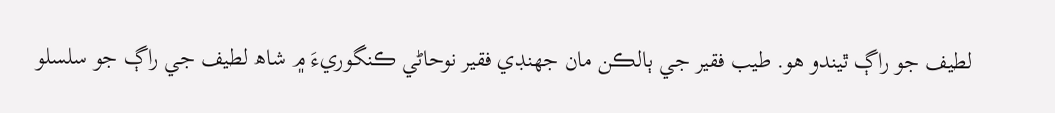لطيف جو راڳ ٿيندو ھو. طيب فقير جي ٻالڪن مان جهنڊي فقير نوحاڻي ڪنگوريءَ ۾ شاھ لطيف جي راڳ جو سلسلو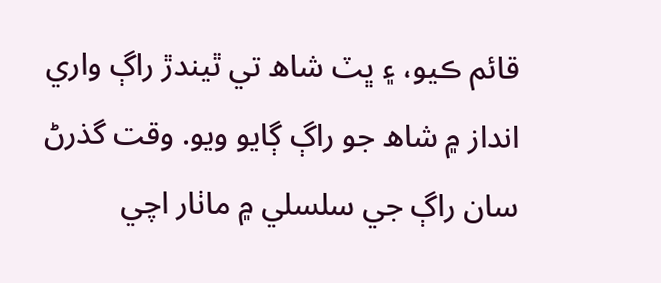قائم ڪيو، ۽ ڀٽ شاھ تي ٿيندڙ راڳ واري انداز ۾ شاھ جو راڳ ڳايو ويو. وقت گذرڻ سان راڳ جي سلسلي ۾ ماٺار اچي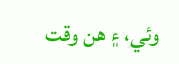وئي، ۽ ھن وقت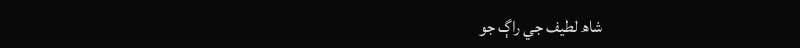شاھ لطيف جي راڳ جو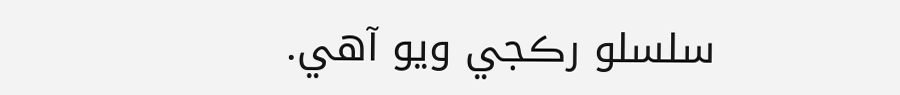سلسلو رڪجي ويو آھي.